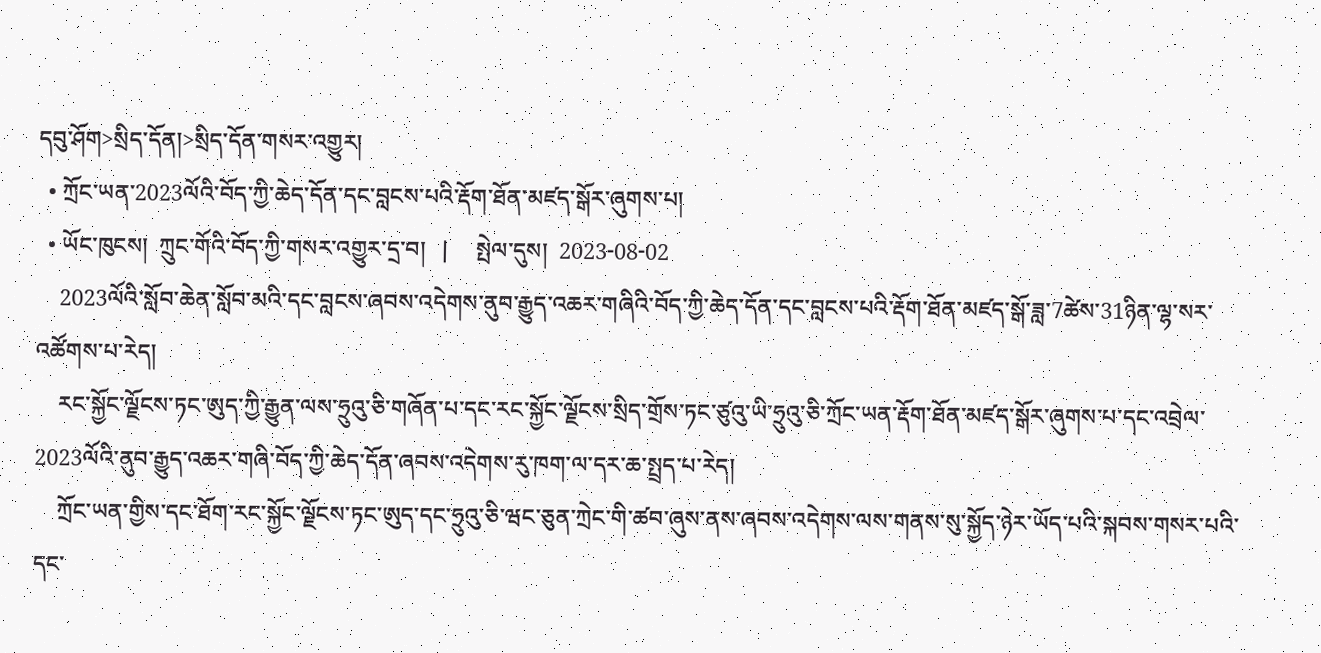དབུ་ཤོག>སྲིད་དོན།>སྲིད་དོན་གསར་འགྱུར།
  • ཀྲོང་ཡན་2023ལོའི་བོད་ཀྱི་ཆེད་དོན་དང་བླངས་པའི་རྡོག་ཐོན་མཛད་སྒོར་ཞུགས་པ།
  • ཡོང་ཁུངས།  ཀྲུང་གོའི་བོད་ཀྱི་གསར་འགྱུར་དྲ་བ།   |     སྤེལ་དུས།  2023-08-02
    2023ལོའི་སློབ་ཆེན་སློབ་མའི་དང་བླངས་ཞབས་འདེགས་ནུབ་རྒྱུད་འཆར་གཞིའི་བོད་ཀྱི་ཆེད་དོན་དང་བླངས་པའི་རྡོག་ཐོན་མཛད་སྒོ་ཟླ་7ཚེས་31ཉིན་ལྷ་སར་འཚོགས་པ་རེད།
    རང་སྐྱོང་ལྗོངས་ཏང་ཨུད་ཀྱི་རྒྱུན་ལས་ཧྲུའུ་ཅི་གཞོན་པ་དང་རང་སྐྱོང་ལྗོངས་སྲིད་གྲོས་ཏང་ཙུའུ་ཡི་ཧྲུའུ་ཅི་ཀྲོང་ཡན་རྡོག་ཐོན་མཛད་སྒོར་ཞུགས་པ་དང་འབྲེལ་2023ལོའི་ནུབ་རྒྱུད་འཆར་གཞི་བོད་ཀྱི་ཆེད་དོན་ཞབས་འདེགས་རུ་ཁག་ལ་དར་ཆ་སྤྲད་པ་རེད།
    ཀྲོང་ཡན་གྱིས་དང་ཐོག་རང་སྐྱོང་ལྗོངས་ཏང་ཨུད་དང་ཧྲུའུ་ཅི་ཝང་ཅུན་ཀྲེང་གི་ཚབ་ཞུས་ནས་ཞབས་འདེགས་ལས་གནས་སུ་སྐྱོད་ཉེར་ཡོད་པའི་སྐབས་གསར་པའི་དང་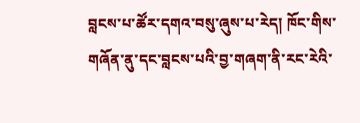བླངས་པ་ཚོར་དགའ་བསུ་ཞུས་པ་རེད། ཁོང་གིས་གཞོན་ནུ་དང་བླངས་པའི་བྱ་གཞག་ནི་རང་རེའི་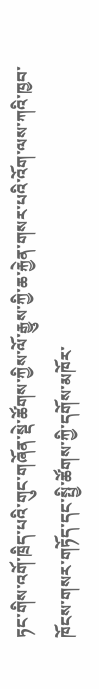ཏང་གིས་འགོ་ཁྲིད་པའི་གུང་གཞོན་སྡེ་ཚོགས་ཀྱིས་ལོ་རྒྱུས་ཀྱི་ཆ་རྐྱེན་གསར་པའི་འོག་ལས་ཀའི་ཁྱབ་ཁོངས་གསར་གཏོད་དང་སྤྱི་ཚོགས་ཀྱི་དགོས་མཁོར་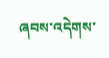ཞབས་འདེགས་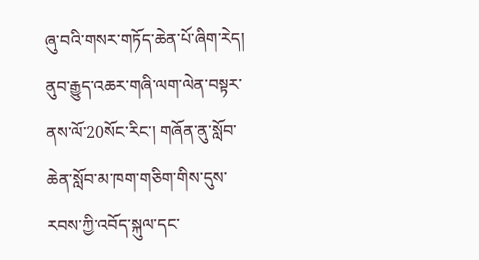ཞུ་བའི་གསར་གཏོད་ཆེན་པོ་ཞིག་རེད། ནུབ་རྒྱུད་འཆར་གཞི་ལག་ལེན་བསྟར་ནས་ལོ་20སོང་རིང་། གཞོན་ནུ་སློབ་ཆེན་སློབ་མ་ཁག་གཅིག་གིས་དུས་རབས་ཀྱི་འབོད་སྐུལ་དང་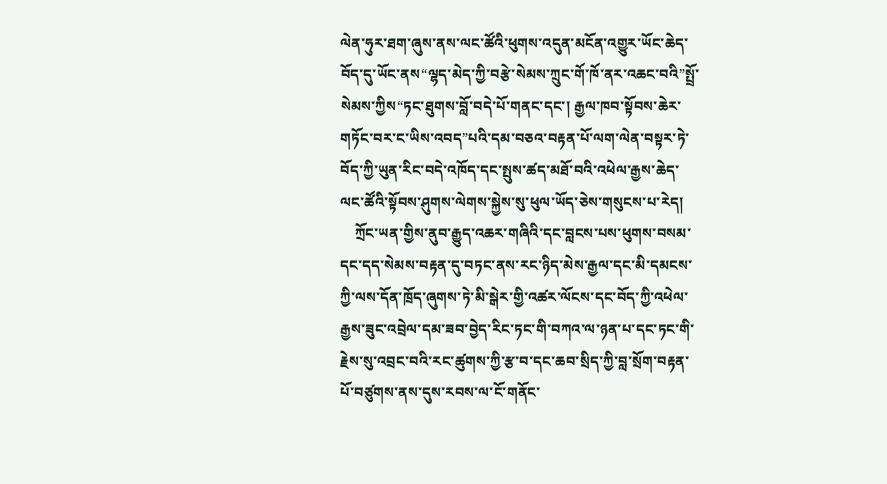ལེན་ཧུར་ཐག་ཞུས་ནས་ལང་ཚོའི་ཕུགས་འདུན་མངོན་འགྱུར་ཡོང་ཆེད་བོད་དུ་ཡོང་ནས“ལྷད་མེད་ཀྱི་བརྩེ་སེམས་ཀྲུང་གོ་ཁོ་ནར་འཆང་བའི”སྤྲོ་སེམས་ཀྱིས“ཏང་ཐུགས་བློ་བདེ་པོ་གནང་དང་། རྒྱལ་ཁབ་སྟོབས་ཆེར་གཏོང་བར་ང་ཡིས་འབད”པའི་དམ་བཅའ་བརྟན་པོ་ལག་ལེན་བསྟར་ཏེ་བོད་ཀྱི་ཡུན་རིང་བདེ་འཁོད་དང་སྤུས་ཚད་མཐོ་བའི་འཕེལ་རྒྱས་ཆེད་ལང་ཚོའི་སྟོབས་ཤུགས་ལེགས་སྐྱེས་སུ་ཕུལ་ཡོད་ཅེས་གསུངས་པ་རེད།
    ཀྲོང་ཡན་གྱིས་ནུབ་རྒྱུད་འཆར་གཞིའི་དང་བླངས་པས་ཕུགས་བསམ་དང་དད་སེམས་བརྟན་དུ་བཏང་ནས་རང་ཉིད་མེས་རྒྱལ་དང་མི་དམངས་ཀྱི་ལས་དོན་ཁྲོད་ཞུགས་ཏེ་མི་སྒེར་གྱི་འཚར་ལོངས་དང་བོད་ཀྱི་འཕེལ་རྒྱས་ཟུང་འབྲེལ་དམ་ཟབ་བྱེད་རིང་ཏང་གི་བཀའ་ལ་ཉན་པ་དང་ཏང་གི་རྗེས་སུ་འབྲང་བའི་རང་ཚུགས་ཀྱི་རྩ་བ་དང་ཆབ་སྲིད་ཀྱི་བླ་སྲོག་བརྟན་པོ་བཙུགས་ནས་དུས་རབས་ལ་ངོ་གནོང་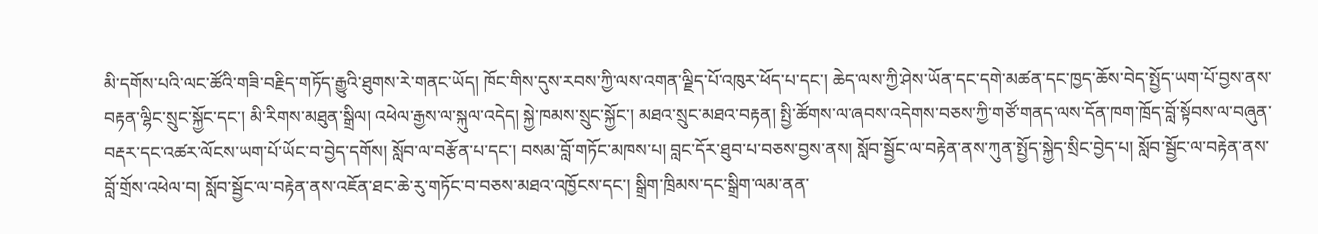མི་དགོས་པའི་ལང་ཚོའི་གཟི་བརྗིད་གཏོད་རྒྱུའི་ཐུགས་རེ་གནང་ཡོད། ཁོང་གིས་དུས་རབས་ཀྱི་ལས་འགན་ལྗིད་པོ་འཁུར་ཕོད་པ་དང་། ཆེད་ལས་ཀྱི་ཤེས་ཡོན་དང་དགེ་མཚན་དང་ཁྱད་ཆོས་བེད་སྤྱོད་ཡག་པོ་བྱས་ནས་བརྟན་ལྷིང་སྲུང་སྐྱོང་དང་། མི་རིགས་མཐུན་སྒྲིལ། འཕེལ་རྒྱས་ལ་སྐུལ་འདེད། སྐྱེ་ཁམས་སྲུང་སྐྱོང་། མཐའ་སྲུང་མཐའ་བརྟན། སྤྱི་ཚོགས་ལ་ཞབས་འདེགས་བཅས་ཀྱི་གཙོ་གནད་ལས་དོན་ཁག་ཁྲོད་བློ་སྟོབས་ལ་བཞུན་བརྡར་དང་འཚར་ལོངས་ཡག་པོ་ཡོང་བ་བྱེད་དགོས། སློབ་ལ་བརྩོན་པ་དང་། བསམ་བློ་གཏོང་མཁས་པ། བླང་དོར་ཐུབ་པ་བཅས་བྱས་ནས། སློབ་སྦྱོང་ལ་བརྟེན་ནས་ཀུན་སྤྱོད་སྐྱེད་སྲིང་བྱེད་པ། སློབ་སྦྱོང་ལ་བརྟེན་ནས་བློ་གྲོས་འཕེལ་བ། སློབ་སྦྱོང་ལ་བརྟེན་ནས་འཇོན་ཐང་ཆེ་རུ་གཏོང་བ་བཅས་མཐའ་འཁྱོངས་དང་། སྒྲིག་ཁྲིམས་དང་སྒྲིག་ལམ་ནན་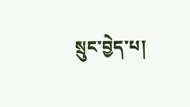སྲུང་བྱེད་པ།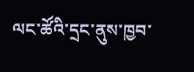ལང་ཚོའི་དྲང་ནུས་ཁྱབ་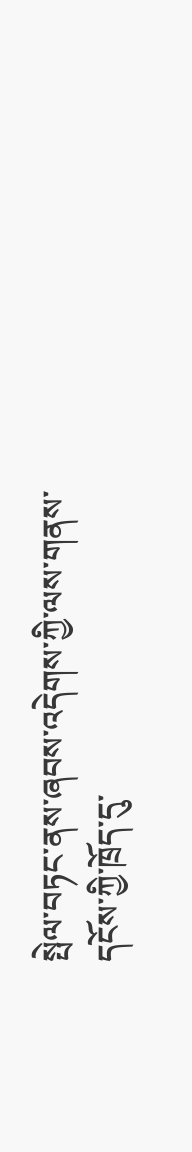སྤེལ་བཏང་ནས་ཞབས་འདེགས་ཀྱི་ལས་གནས་དངོས་ཀྱི་ཁྲོད་དུ་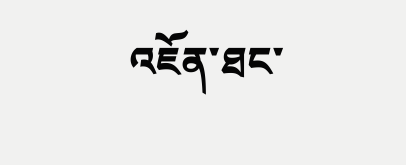འཇོན་ཐང་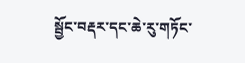སྦྱོང་བརྡར་དང་ཆེ་རུ་གཏོང་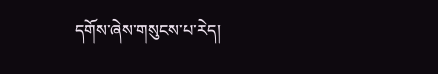དགོས་ཞེས་གསུངས་པ་རེད།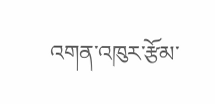འགན་འཁུར་རྩོམ་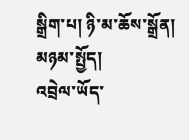སྒྲིག་པ། ཉི་མ་ཆོས་སྒྲོན།
མཉམ་སྤྱོད།
འབྲེལ་ཡོད་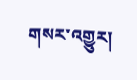གསར་འགྱུར།